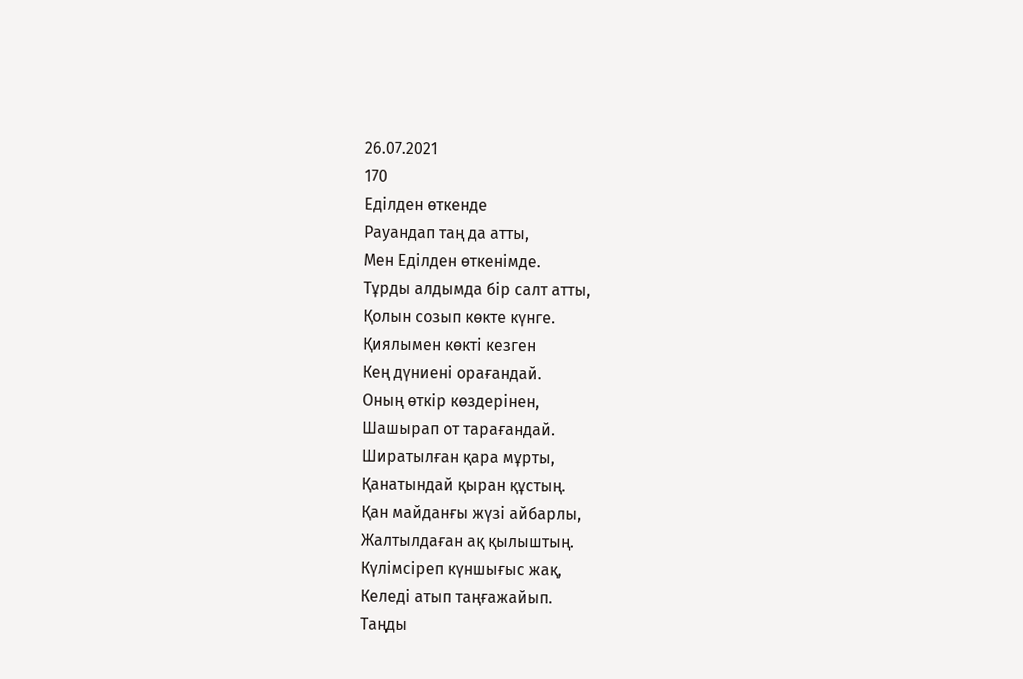26.07.2021
170
Еділден өткенде
Рауандап таң да атты,
Мен Еділден өткенімде.
Тұрды алдымда бір салт атты,
Қолын созып көкте күнге.
Қиялымен көкті кезген
Кең дүниені орағандай.
Оның өткір көздерінен,
Шашырап от тарағандай.
Ширатылған қара мұрты,
Қанатындай қыран құстың.
Қан майданғы жүзі айбарлы,
Жалтылдаған ақ қылыштың.
Күлімсіреп күншығыс жақ,
Келеді атып таңғажайып.
Таңды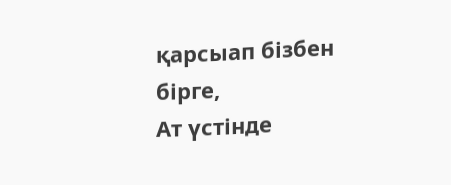қарсыап бізбен бірге,
Ат үстінде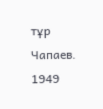тұр Чапаев.
1949